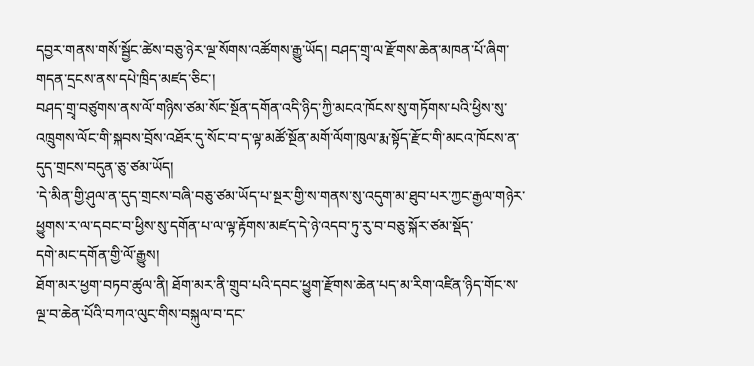དབྱར་གནས་གསོ་སྦྱོང་ཚེས་བཅུ་ཉེར་ལྔ་སོགས་འཚོགས་རྒྱུ་ཡོད། བཤད་གྲྭ་ལ་རྫོགས་ཆེན་མཁན་པོ་ཞིག་གདན་དྲངས་ནས་དཔེ་ཁྲིད་མཛད་ཅིང་།
བཤད་གྲྭ་བཙུགས་ནས་ལོ་གཉིས་ཙམ་སོང་སྔོན་དགོན་འདི་ཉིད་ཀྱི་མངའ་ཁོངས་སུ་གཏོགས་པའི་ཕྱིས་སུ་འཁྲུགས་ལོང་གི་སྐབས་བྲོས་འཐོར་དུ་སོང་བ་ད་ལྟ་མཚོ་སྔོན་མགོ་ལོག་ཁུལ་རྨ་སྟོད་རྫོང་གི་མངའ་ཁོངས་ན་དུད་གྲངས་བདུན་ཅུ་ཙམ་ཡོད།
་དེ་མིན་གྱི་ཤུལ་ན་དུད་གྲངས་བཞི་བཅུ་ཙམ་ཡོད་པ་སྔར་གྱི་ས་གནས་སུ་འདུག་མ་ཐུབ་པར་ཀྱང་རྒྱལ་གཉེར་ཕྱུགས་ར་ལ་དབང་བ་ཕྱིས་སུ་དགོན་པ་ལ་ལྟ་རྟོགས་མཛད་དེ་ཉེ་འདབ་ཏུ་རུ་བ་བཅུ་སྐོར་ཙམ་སྡོད་
དགེ་མང་དགོན་གྱི་ལོ་རྒྱུས།
ཐོག་མར་ཕྱག་བཏབ་ཚུལ་ནི། ཐོག་མར་ནི་གྲུབ་པའི་དབང་ཕྱུག་རྫོགས་ཆེན་པད་མ་རིག་འཛིན་ཉིད་གོང་ས་ལྔ་བ་ཆེན་པོའི་བཀའ་ལུང་གིས་བསྐུལ་བ་དང་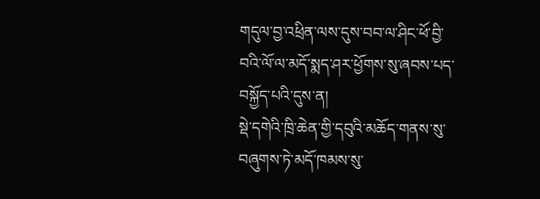གདུལ་བྱ་འཕྲིན་ལས་དུས་བབ་ལ་ཤིང་ཕོ་བྱི་བའི་ལོ་ལ་མདོ་སྨད་ཤར་ཕྱོགས་སུ་ཞབས་པད་བསྐྱོད་པའི་དུས་ན།
སྡེ་དགེའི་ཁྲི་ཆེན་གྱི་དབུའི་མཆོད་གནས་སུ་བཞུགས་ཏེ་མདོ་ཁམས་སུ་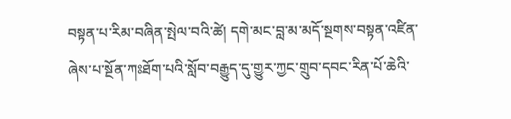བསྟན་པ་རིམ་བཞིན་སྤེལ་བའི་ཚེ། དགེ་མང་བླ་མ་མདོ་སྔགས་བསྟན་འཛིན་ཞེས་པ་སྔོན་ཀཿཐོག་པའི་སློབ་བརྒྱུད་དུ་གྱུར་ཀྱང་གྲུབ་དབང་རིན་པོ་ཆེའི་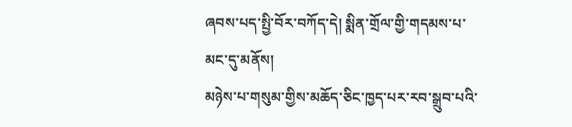ཞབས་པད་སྤྱི་བོར་བཀོད་དེ། སྨིན་གྲོལ་གྱི་གདམས་པ་མང་དུ་མནོས།
མཉེས་པ་གསུམ་གྱིས་མཆོད་ཅིང་ཁྱད་པར་རབ་སྒྲུབ་པའི་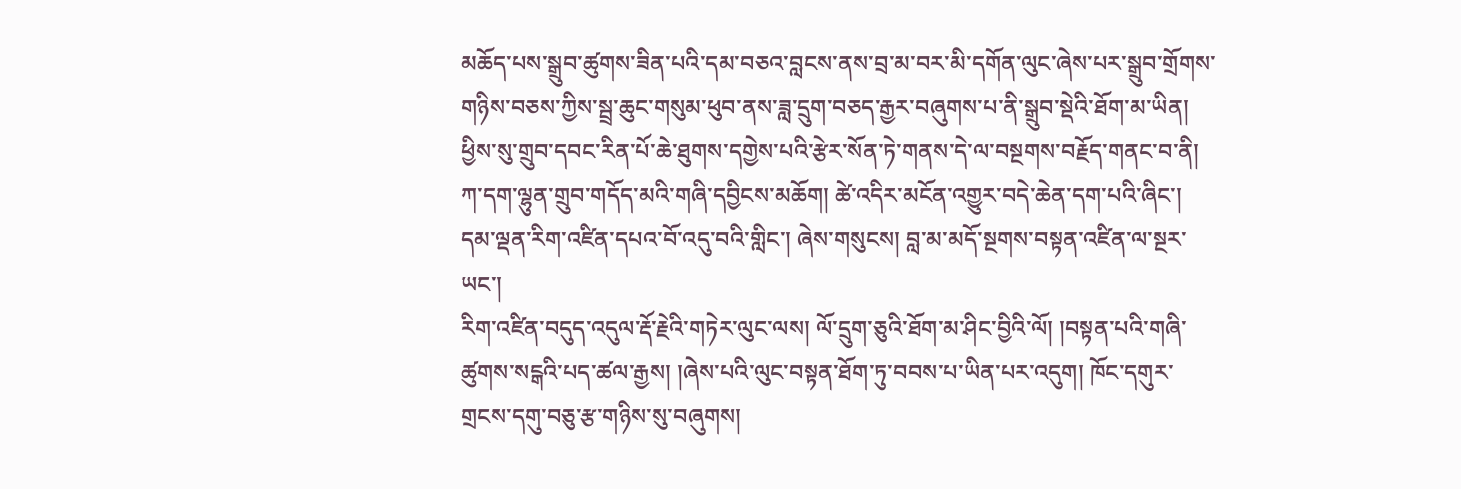མཆོད་པས་སྒྲུབ་ཚུགས་ཟིན་པའི་དམ་བཅའ་བླངས་ནས་བྲ་མ་བར་མི་དགོན་ལུང་ཞེས་པར་སྒྲུབ་གྲོགས་གཉིས་བཅས་ཀྱིས་སྦྲ་ཆུང་གསུམ་ཕུབ་ནས་ཟླ་དྲུག་བཅད་རྒྱར་བཞུགས་པ་ནི་སྒྲུབ་སྡེའི་ཐོག་མ་ཡིན།
ཕྱིས་སུ་གྲུབ་དབང་རིན་པོ་ཆེ་ཐུགས་དགྱེས་པའི་རྩེར་སོན་ཏེ་གནས་དེ་ལ་བསྔགས་བརྗོད་གནང་བ་ནི། ཀ་དག་ལྷུན་གྲུབ་གདོད་མའི་གཞི་དབྱིངས་མཆོག། ཚེ་འདིར་མངོན་འགྱུར་བདེ་ཆེན་དག་པའི་ཞིང་། དམ་ལྡན་རིག་འཛིན་དཔའ་བོ་འདུ་བའི་གླིང་། ཞེས་གསུངས། བླ་མ་མདོ་སྔགས་བསྟན་འཛིན་ལ་སྔར་ཡང་།
རིག་འཛིན་བདུད་འདུལ་རྡོ་རྗེའི་གཏེར་ལུང་ལས། ལོ་དྲུག་ཅུའི་ཐོག་མ་ཤིང་བྱིའི་ལོ། །བསྟན་པའི་གཞི་ཚུགས་སངྒའི་པད་ཚལ་རྒྱས། །ཞེས་པའི་ལུང་བསྟན་ཐོག་ཏུ་བབས་པ་ཡིན་པར་འདུག། ཁོང་དགུར་གྲངས་དགུ་བཅུ་རྩ་གཉིས་སུ་བཞུགས།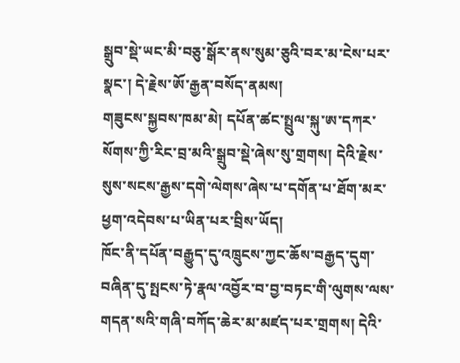སྒྲུབ་སྡེ་ཡང་མི་བཅུ་སྒོར་ནས་སུམ་ཅུའི་བར་མ་ངེས་པར་སྣང་། དེ་རྗེས་ཨོ་རྒྱན་བསོད་ནམས།
གཟུངས་སྐྱབས་ཁམ་མེ། དཔོན་ཚང་སྤྲུལ་སྐུ་ཨ་དཀར་སོགས་ཀྱི་རིང་བྲ་མའི་སྒྲུབ་སྡེ་ཞེས་སུ་གྲགས། དེའི་རྗེས་སུས་སངས་རྒྱས་དགེ་ལེགས་ཞེས་པ་དགོན་པ་ཐོག་མར་ཕྱག་འདེབས་པ་ཡིན་པར་བྲིས་ཡོད།
ཁོང་ནི་དཔོན་བརྒྱུད་དུ་འཁྲུངས་ཀྱང་ཆོས་བརྒྱད་དུག་བཞིན་དུ་སྤངས་ཏེ་རྣལ་འབྱོར་བ་བྱ་བཏང་གི་ལུགས་ལས་གདན་སའི་གཞི་བཀོད་ཆེར་མ་མཛད་པར་གྲགས། དེའི་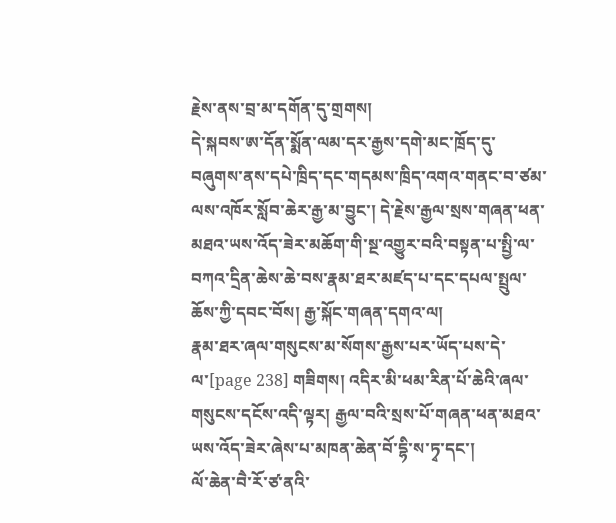རྗེས་ནས་བྲ་མ་དགོན་དུ་གྲགས།
དེ་སྐབས་ཨ་དོན་སྨོན་ལམ་དར་རྒྱས་དགེ་མང་ཁྲོད་དུ་བཞུགས་ནས་དཔེ་ཁྲིད་དང་གདམས་ཁྲིད་འགའ་གནང་བ་ཙམ་ལས་འཁོར་སློབ་ཆེར་རྒྱ་མ་བྱུང་། དེ་རྗེས་རྒྱལ་སྲས་གཞན་ཕན་མཐའ་ཡས་འོད་ཟེར་མཆོག་གི་སྔ་འགྱུར་བའི་བསྟན་པ་སྤྱི་ལ་བཀའ་དྲིན་ཆེས་ཆེ་བས་རྣམ་ཐར་མཛད་པ་དང་དཔལ་སྤྲུལ་ཆོས་ཀྱི་དབང་བོས། རྒྱ་སྐོང་གཞན་དགའ་ལ།
རྣམ་ཐར་ཞལ་གསུངས་མ་སོགས་རྒྱས་པར་ཡོད་པས་དེ་ལ་[page 238] གཟིགས། འདིར་མི་ཕམ་རིན་པོ་ཆེའི་ཞལ་གསུངས་དངོས་འདི་ལྟར། རྒྱལ་བའི་སྲས་པོ་གཞན་ཕན་མཐའ་ཡས་འོད་ཟེར་ཞེས་པ་མཁན་ཆེན་བོ་དྷི་ས་ཏྭ་དང་།
ལོ་ཆེན་བཻ་རོ་ཙ་ནའི་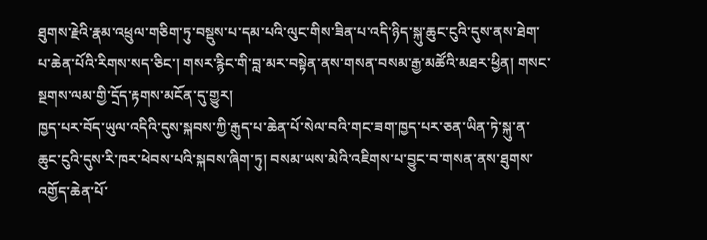ཐུགས་རྗེའི་རྣམ་འཕྲུལ་གཅིག་ཏུ་བསྡུས་པ་དམ་པའི་ལུང་གིས་ཟིན་པ་འདི་ཉིད་སྐུ་ཆུང་ངུའི་དུས་ནས་ཐེག་པ་ཆེན་པོའི་རིགས་སད་ཅིང་། གསར་རྙིང་གི་བླ་མར་བསྟེན་ནས་གསན་བསམ་རྒྱ་མཚོའི་མཐར་ཕྱིན། གསང་སྔགས་ལམ་གྱི་དྲོད་རྟགས་མངོན་དུ་གྱུར།
ཁྱད་པར་བོད་ཡུལ་འདིའི་དུས་སྐབས་ཀྱི་རྒུད་པ་ཆེན་པོ་སེལ་བའི་གང་ཟག་ཁྱད་པར་ཅན་ཡིན་ཏེ་སྐུ་ན་ཆུང་ངུའི་དུས་རི་ཁར་ཕེབས་པའི་སྐབས་ཞིག་ཏུ། བསམ་ཡས་མེའི་འཇིགས་པ་བྱུང་བ་གསན་ནས་ཐུགས་འགྱོད་ཆེན་པོ་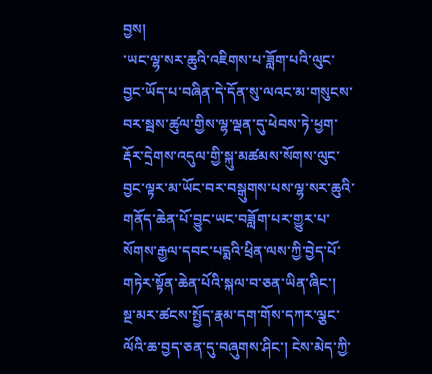བྱས།
་ཡང་ལྷ་སར་ཆུའི་འཇིགས་པ་ཟློག་པའི་ལུང་བྱང་ཡོད་པ་བཞིན་དེ་དོན་སུ་ལའང་མ་གསུངས་བར་སྦས་ཚུལ་གྱིས་ལྷ་ལྡན་དུ་ཕེབས་ཏེ་ཕྱག་རྡོར་དྲེགས་འདུལ་གྱི་སྐུ་མཚམས་སོགས་ལུང་བྱང་ལྟར་མ་ཡོང་བར་བསྒུགས་པས་ལྷ་སར་ཆུའི་གནོད་ཆེན་པོ་བྱུང་ཡང་བཟློག་པར་གྱུར་པ་སོགས་རྒྱལ་དབང་པདྨའི་ཕྲིན་ལས་ཀྱི་བྱེད་པོ་གཏེར་སྟོན་ཆེན་པོའི་སྐལ་བ་ཅན་ཡིན་ཞིང་།
སྔ་མར་ཚངས་སྤྱོད་རྣམ་དག་གོས་དཀར་ལྕང་ལོའི་ཆ་བྱད་ཅན་དུ་བཞུགས་ཤིང་། ངེས་མེད་ཀྱི་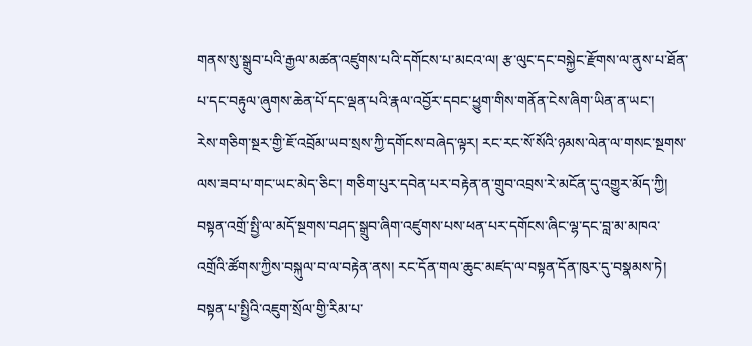གནས་སུ་སྒྲུབ་པའི་རྒྱལ་མཚན་འཛུགས་པའི་དགོངས་པ་མངའ་ལ། རྩ་ལུང་དང་བསྐྱེང་རྫོགས་ལ་ནུས་པ་ཐོན་པ་དང་བརྟུལ་ཞུགས་ཆེན་པོ་དང་ལྡན་པའི་རྣལ་འབྱོར་དབང་ཕྱུག་གིས་གནོན་ངེས་ཞིག་ཡིན་ན་ཡང་།
རེས་གཅིག་སྔར་གྱི་ཇོ་འབྲོམ་ཡབ་སྲས་ཀྱི་དགོངས་བཞེད་ལྟར། རང་རང་སོ་སོའི་ཉམས་ལེན་ལ་གསང་སྔགས་ལས་ཟབ་པ་གང་ཡང་མེད་ཅིང་། གཅིག་པུར་དབེན་པར་བརྟེན་ན་གྲུབ་འབྲས་རེ་མངོན་དུ་འགྱུར་མོད་ཀྱི།
བསྟན་འགྲོ་སྤྱི་ལ་མདོ་སྔགས་བཤད་སྒྲུབ་ཞིག་འཛུགས་པས་ཕན་པར་དགོངས་ཞིང་ལྷ་དང་བླ་མ་མཁའ་འགྲོའི་ཚོགས་ཀྱིས་བསྐུལ་བ་ལ་བརྟེན་ནས། རང་དོན་གལ་ཆུང་མཛད་ལ་བསྟན་དོན་ཁུར་དུ་བསྣམས་ཏེ། བསྟན་པ་སྤྱིའི་འཇུག་སྲོལ་གྱི་རིམ་པ་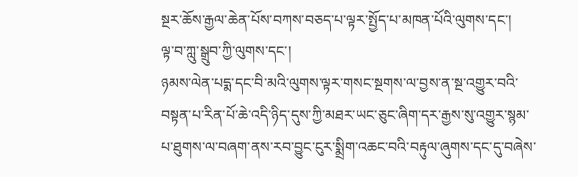སྔར་ཆོས་རྒྱལ་ཆེན་པོས་བཀས་བཅད་པ་ལྟར་སྤྱོད་པ་མཁན་པོའི་ལུགས་དང་།
ལྟ་བ་ཀླུ་སྒྲུབ་ཀྱི་ལུགས་དང་།
ཉམས་ལེན་པདྨ་དང་བི་མའི་ལུགས་ལྟར་གསང་སྔགས་ལ་བྱས་ན་སྔ་འགྱུར་བའི་བསྟན་པ་རིན་པོ་ཆེ་འདི་ཉིད་དུས་ཀྱི་མཐར་ཡང་ཅུང་ཞིག་དར་རྒྱས་སུ་འགྱུར་སྙམ་པ་ཐུགས་ལ་བཞག་ནས་རབ་བྱུང་ངུར་སྨྲིག་འཆང་བའི་བརྟུལ་ཞུགས་དང་དུ་བཞེས་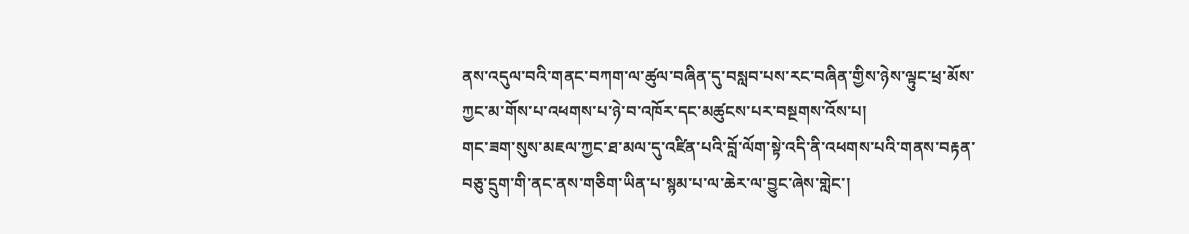ནས་འདུལ་བའི་གནང་བཀག་ལ་ཚུལ་བཞིན་དུ་བསླབ་པས་རང་བཞིན་གྱིས་ཉེས་ལྟུང་ཕྲ་མོས་ཀྱང་མ་གོས་པ་འཕགས་པ་ཉེ་བ་འཁོར་དང་མཚུངས་པར་བསྔགས་འོས་པ།
གང་ཟག་སུས་མཇལ་ཀྱང་ཐ་མལ་དུ་འཛིན་པའི་བློ་ལོག་སྟེ་འདི་ནི་འཕགས་པའི་གནས་བརྟན་བཅུ་དྲུག་གི་ནང་ནས་གཅིག་ཡིན་པ་སྙམ་པ་ལ་ཆེར་ལ་བྱུང་ཞེས་གླེང་།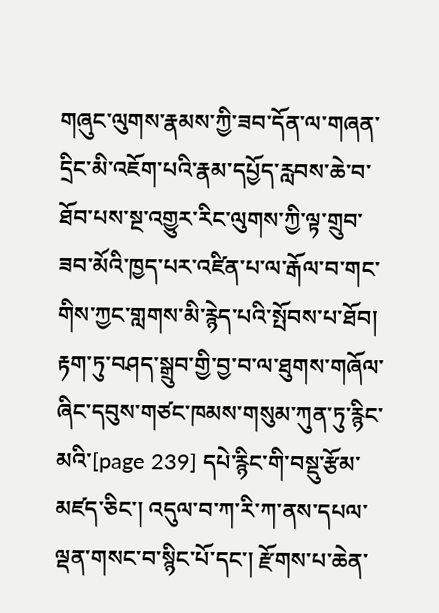གཞུང་ལུགས་རྣམས་ཀྱི་ཟབ་དོན་ལ་གཞན་དྲིང་མི་འཇོག་པའི་རྣམ་དཔྱོད་རླབས་ཆེ་བ་ཐོབ་པས་སྔ་འགྱུར་རིང་ལུགས་ཀྱི་ལྟ་གྲུབ་ཟབ་མོའི་ཁྱད་པར་འཛིན་པ་ལ་རྒོལ་བ་གང་གིས་ཀྱང་གླགས་མི་རྙེད་པའི་སྤོབས་པ་ཐོབ། རྟག་ཏུ་བཤད་སྒྲུབ་གྱི་བྱ་བ་ལ་ཐུགས་གཞོལ་ཞིང་དབུས་གཙང་ཁམས་གསུམ་ཀུན་ཏུ་རྙིང་མའི་[page 239] དཔེ་རྙིང་གི་བསྡུ་རྩོམ་མཛད་ཅིང་། འདུལ་བ་ཀ་རི་ཀ་ནས་དཔལ་ལྡན་གསང་བ་སྙིང་པོ་དང་། རྫོགས་པ་ཆེན་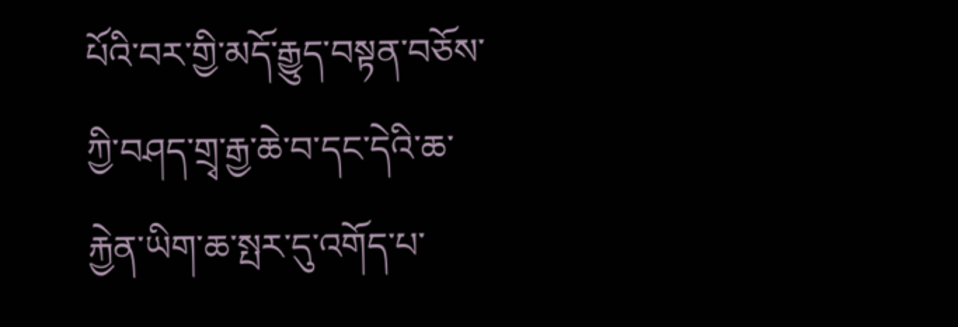པོའི་བར་གྱི་མདོ་རྒྱུད་བསྟན་བཅོས་ཀྱི་བཤད་གྲྭ་རྒྱ་ཆེ་བ་དང་དེའི་ཆ་རྐྱེན་ཡིག་ཆ་སྤར་དུ་འགོད་པ་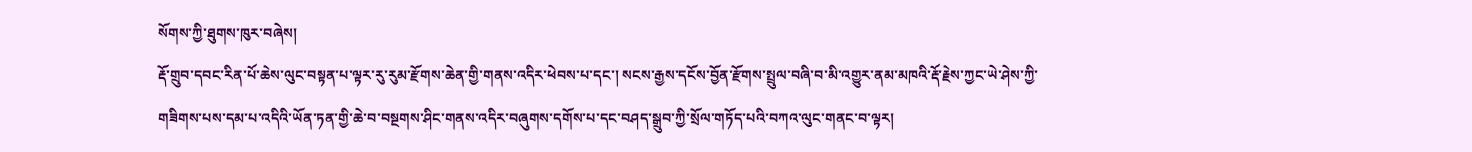སོགས་ཀྱི་ཐུགས་ཁུར་བཞེས།
རྡོ་གྲུབ་དབང་རིན་པོ་ཆེས་ལུང་བསྟན་པ་ལྟར་རུ་རུམ་རྫོགས་ཆེན་གྱི་གནས་འདིར་ཕེབས་པ་དང་། སངས་རྒྱས་དངོས་བྱོན་རྫོགས་སྤྲུལ་བཞི་བ་མི་འགྱུར་ནམ་མཁའི་རྡོ་རྗེས་ཀྱང་ཡེ་ཤེས་ཀྱི་གཟིགས་པས་དམ་པ་འདིའི་ཡོན་ཏན་གྱི་ཆེ་བ་བསྔགས་ཤིང་གནས་འདིར་བཞུགས་དགོས་པ་དང་བཤད་སྒྲུབ་ཀྱི་སྲོལ་གཏོད་པའི་བཀའ་ལུང་གནང་བ་ལྟར།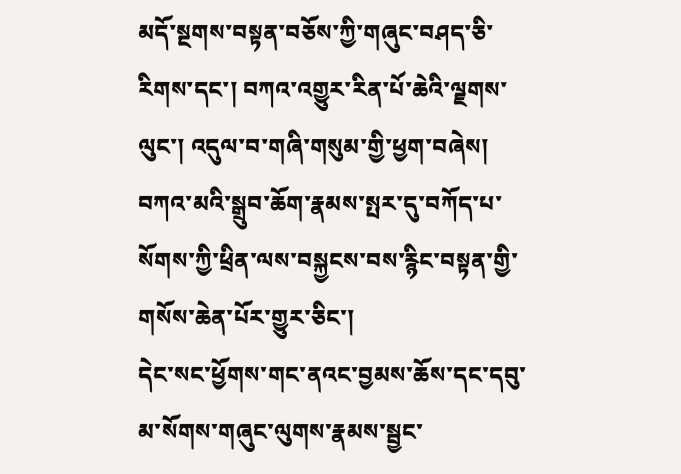མདོ་སྔགས་བསྟན་བཅོས་ཀྱི་གཞུང་བཤད་ཅི་རིགས་དང་། བཀའ་འགྱུར་རིན་པོ་ཆེའི་ལྗགས་ལུང་། འདུལ་བ་གཞི་གསུམ་གྱི་ཕྱག་བཞེས། བཀའ་མའི་སྒྲུབ་ཆོག་རྣམས་སྤར་དུ་བཀོད་པ་སོགས་ཀྱི་ཕྲིན་ལས་བསྐྱངས་བས་རྙིང་བསྟན་གྱི་གསོས་ཆེན་པོར་གྱུར་ཅིང་།
དེང་སང་ཕྱོགས་གང་ནའང་བྱམས་ཆོས་དང་དབུ་མ་སོགས་གཞུང་ལུགས་རྣམས་སྦྱང་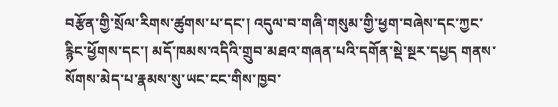བརྩོན་གྱི་སྲོལ་རིགས་ཚུགས་པ་དང་། འདུལ་བ་གཞི་གསུམ་གྱི་ཕྱག་བཞེས་དང་ཀྱང་རྙིང་ཕྱོགས་དང་། མདོ་ཁམས་འདིའི་གྲུབ་མཐའ་གཞན་པའི་དགོན་སྡེ་སྔར་དཔྱད གནས་སོགས་མེད་པ་རྣམས་སུ་ཡང་ངང་གིས་ཁྱབ་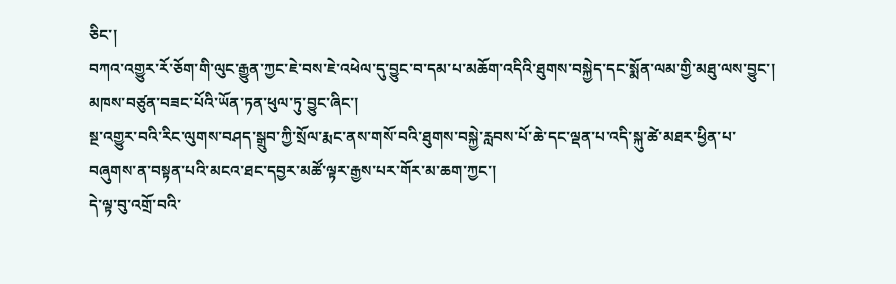ཅིང་།
བཀའ་འགྱུར་རོ་ཅོག་གི་ལུང་རྒྱུན་ཀྱང་ཇེ་བས་ཇེ་འཕེལ་དུ་བྱུང་བ་དམ་པ་མཆོག་འདིའི་ཐུགས་བསྐྱེད་དང་སྨོན་ལམ་གྱི་མཐུ་ལས་བྱུང་། མཁས་བཙུན་བཟང་པོའི་ཡོན་ཏན་ཕུལ་ཏུ་བྱུང་ཞིང་།
སྔ་འགྱུར་བའི་རིང་ལུགས་བཤད་སྒྲུབ་ཀྱི་སྲོལ་རྨང་ནས་གསོ་བའི་ཐུགས་བསྐྱེ་རླབས་པོ་ཆེ་དང་ལྡན་པ་འདི་སྐུ་ཚེ་མཐར་ཕྱིན་པ་བཞུགས་ན་བསྟན་པའི་མངའ་ཐང་དབྱར་མཚོ་ལྟར་རྒྱས་པར་གོར་མ་ཆག་ཀྱང་།
དེ་ལྟ་བུ་འགྲོ་བའི་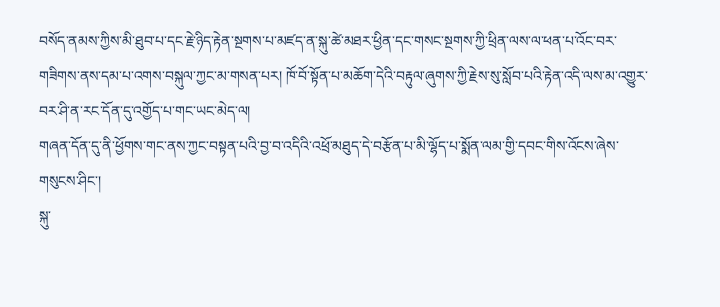བསོད་ནམས་ཀྱིས་མི་ཐུབ་པ་དང་རྗེ་ཉིད་རྟེན་སྔགས་པ་མཛད་ན་སྐུ་ཚེ་མཐར་ཕྱིན་དང་གསང་སྔགས་ཀྱི་ཕྲིན་ལས་ལ་ཕན་པ་འོང་བར་གཟིགས་ནས་དམ་པ་འགས་བསྐུལ་ཀྱང་མ་གསན་པར། ཁོ་བོ་སྟོན་པ་མཆོག་དེའི་བརྟུལ་ཞུགས་ཀྱི་རྗེས་སུ་སློབ་པའི་རྟེན་འདི་ལས་མ་འགྱུར་བར་ཤི་ན་རང་དོན་དུ་འགྱོད་པ་གང་ཡང་མེད་ལ།
གཞན་དོན་དུ་ནི་ཕྱོགས་གང་ནས་ཀྱང་བསྟན་པའི་བྱ་བ་འདིའི་འཕྲོ་མཐུད་དེ་བརྩོན་པ་མི་ལྷོད་པ་སྨོན་ལམ་གྱི་དབང་གིས་འོངས་ཞེས་གསུངས་ཤིང་།
སྐུ་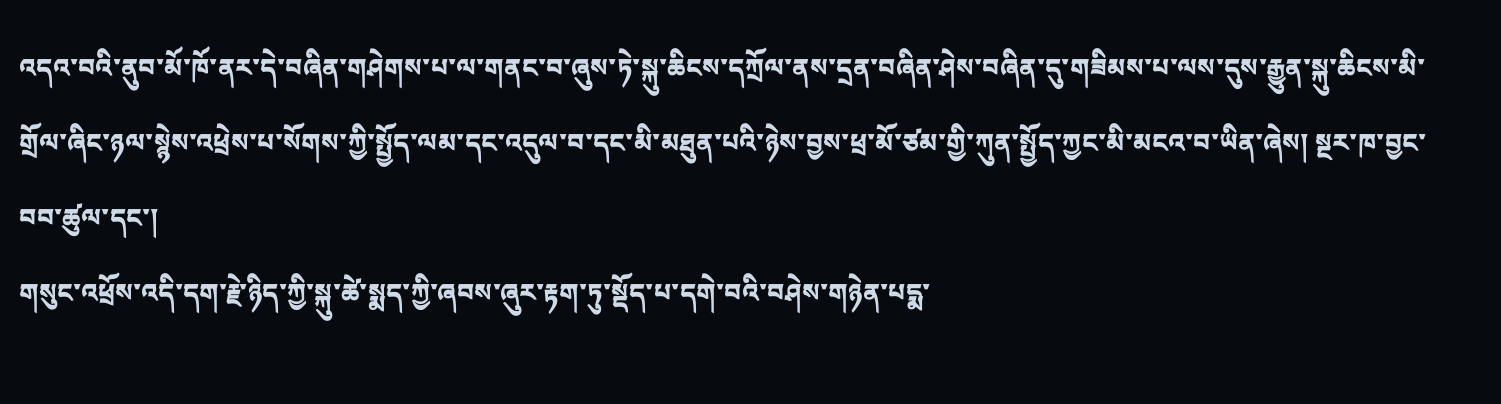འདའ་བའི་ནུབ་མོ་ཁོ་ནར་དེ་བཞིན་གཤེགས་པ་ལ་གནང་བ་ཞུས་ཏེ་སྐུ་ཆིངས་དཀྲོལ་ནས་དྲན་བཞིན་ཤེས་བཞིན་དུ་གཟིམས་པ་ལས་དུས་རྒྱུན་སྐུ་ཆིངས་མི་གྲོལ་ཞིང་ཉལ་སྙེས་འཕྲེས་པ་སོགས་ཀྱི་སྤྱོད་ལམ་དང་འདུལ་བ་དང་མི་མཐུན་པའི་ཉེས་བྱས་ཕྲ་མོ་ཙམ་གྱི་ཀུན་སྤྱོད་ཀྱང་མི་མངའ་བ་ཡིན་ཞེས། སྔར་ཁ་བྱང་བབ་ཚུལ་དང་།
གསུང་འཕྲོས་འདི་དག་རྗེ་ཉིད་ཀྱི་སྐུ་ཚེ་སྨད་ཀྱི་ཞབས་ཞུར་རྟག་ཏུ་སྡོད་པ་དགེ་བའི་བཤེས་གཉེན་པདྨ་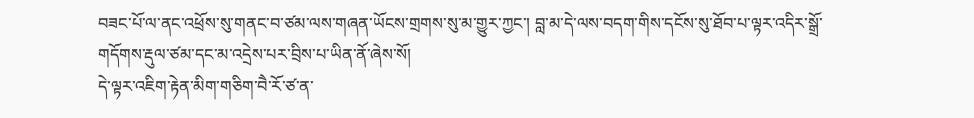བཟང་པོ་ལ་ནང་འཕྲོས་སུ་གནང་བ་ཙམ་ལས་གཞན་ཡོངས་གྲགས་སུ་མ་གྱུར་ཀྱང་། བླ་མ་དེ་ལས་བདག་གིས་དངོས་སུ་ཐོབ་པ་ལྟར་འདིར་སྒྲོ་གདོགས་རྡུལ་ཙམ་དང་མ་འདྲེས་པར་བྲིས་པ་ཡིན་ནོ་ཞེས་སོ།
དེ་ལྟར་འཇིག་རྟེན་མིག་གཅིག་བཻ་རོ་ཙ་ན་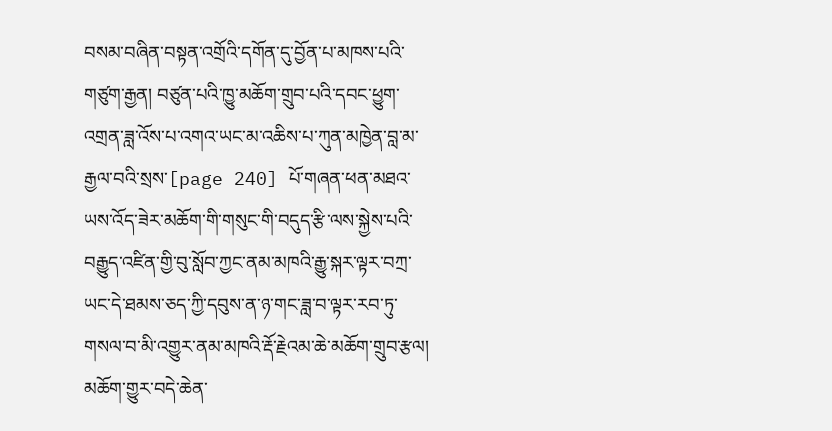བསམ་བཞིན་བསྟན་འགྲོའི་དགོན་དུ་བྱོན་པ་མཁས་པའི་གཙུག་རྒྱན། བཙུན་པའི་ཁྱུ་མཆོག་གྲུབ་པའི་དབང་ཕྱུག་འགྲན་ཟླ་འོས་པ་འགའ་ཡང་མ་འཆིས་པ་ཀུན་མཁྱེན་བླ་མ་རྒྱལ་བའི་སྲས་[page 240] པོ་གཞན་ཕན་མཐའ་ཡས་འོད་ཟེར་མཆོག་གི་གསུང་གི་བདུད་རྩི་ལས་སྐྱེས་པའི་བརྒྱུད་འཛིན་གྱི་བུ་སློབ་ཀྱང་ནམ་མཁའི་རྒྱུ་སྐར་ལྟར་བཀྲ་ཡང་དེ་ཐམས་ཅད་ཀྱི་དབུས་ན་ཉ་གང་ཟླ་བ་ལྟར་རབ་ཏུ་གསལ་བ་མི་འགྱུར་ནམ་མཁའི་རྡོ་རྗེའམ་ཆེ་མཆོག་གྲུབ་རྩལ། མཆོག་གྱུར་བདེ་ཆེན་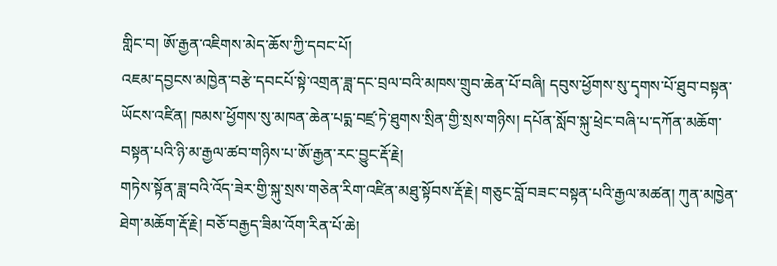གླིང་བ། ཨོ་རྒྱན་འཇིགས་མེད་ཆོས་ཀྱི་དབང་པོ།
འཇམ་དབྱངས་མཁྱེན་བརྩེ་དབངཔོ་སྟེ་འགྲན་ཟླ་དང་བྲལ་བའི་མཁས་གྲུབ་ཆེན་པོ་བཞི། དབུས་ཕྱོགས་སུ་དྭགས་པོ་ཐུབ་བསྟན་ཡོངས་འཛིན། ཁམས་ཕྱོགས་སུ་མཁན་ཆེན་པདྨ་བཛྲ་ཏེ་ཐུགས་སྲིན་གྱི་སྲས་གཉིས། དཔོན་སློབ་སྐུ་ཕྲེང་བཞི་པ་དཀོན་མཆོག་བསྟན་པའི་ཉི་མ་རྒྱལ་ཚབ་གཉིས་པ་ཨོ་རྒྱན་རང་བྱུང་རྡོ་རྗེ།
གཏེས་སྟོན་ཟླ་བའི་འོད་ཟེར་གྱི་སྐུ་སྲས་གཅེན་རིག་འཛིན་མཐུ་སྟོབས་རྡོ་རྗེ། གཅུང་བློ་བཟང་བསྟན་པའི་རྒྱལ་མཚན། ཀུན་མཁྱེན་ཐེག་མཆོག་རྡོ་རྗེ། བཅོ་བརྒྱད་ཟིམ་འོག་རིན་པོ་ཆེ།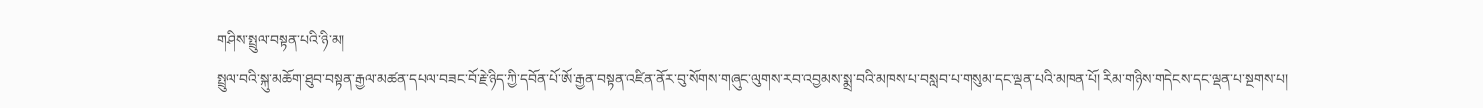གཤིས་སྤྲུལ་བསྟན་པའི་ཉི་མ།
སྤྲུལ་བའི་སྐུ་མཆོག་ཐུབ་བསྟན་རྒྱལ་མཚན་དཔལ་བཟང་བོ་རྗེ་ཉིད་ཀྱི་དབོན་པོ་ཨོ་རྒྱན་བསྟན་འཛིན་ནོར་བུ་སོགས་གཞུང་ལུགས་རབ་འབྱམས་སྨྲ་བའི་མཁས་པ་བསླབ་པ་གསུམ་དང་ལྡན་པའི་མཁན་པོ། རིམ་གཉིས་གདེངས་དང་ལྡན་པ་སྔགས་པ།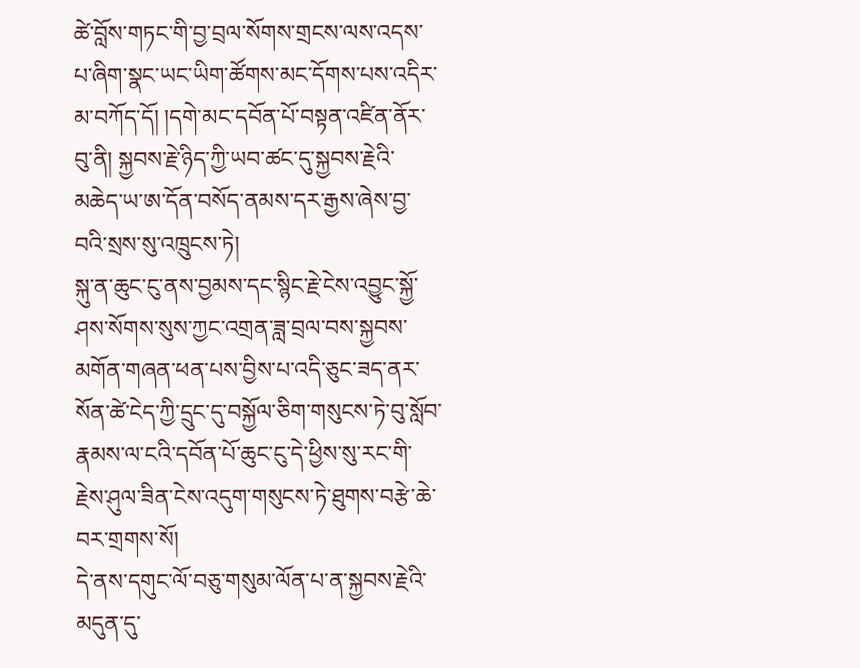ཚེ་བློས་གཏང་གི་བྱ་བྲལ་སོགས་གྲངས་ལས་འདས་པ་ཞིག་སྣང་ཡང་ཡིག་ཚོགས་མང་དོགས་པས་འདིར་མ་བཀོད་དོ། །དགེ་མང་དབོན་པོ་བསྟན་འཛིན་ནོར་བུ་ནི། སྐྱབས་རྗེ་ཉིད་ཀྱི་ཡབ་ཚང་དུ་སྐྱབས་རྗེའི་མཆེད་ཡ་ཨ་དོན་བསོད་ནམས་དར་རྒྱས་ཞེས་བྱ་བའི་སྲས་སུ་འཁྲུངས་ཏེ།
སྐུ་ན་ཆུང་ངུ་ནས་བྱམས་དང་སྙིང་རྗེ་ངེས་འབྱུང་སྐྱོ་ཤས་སོགས་སུས་ཀྱང་འགྲན་ཟླ་བྲལ་བས་སྐྱབས་མགོན་གཞན་ཕན་པས་བྱིས་པ་འདི་ཅུང་ཟད་ནར་སོན་ཚེ་ངེད་ཀྱི་དྲུང་དུ་བསྐྱོལ་ཅིག་གསུངས་ཏེ་བུ་སློབ་རྣམས་ལ་ངའི་དབོན་པོ་ཆུང་ངུ་དེ་ཕྱིས་སུ་རང་གི་རྗེས་ཤུལ་ཟིན་ངེས་འདུག་གསུངས་ཏེ་ཐུགས་བརྩེ་ཆེ་བར་གྲགས་སོ།
དེ་ནས་དགུང་ལོ་བཅུ་གསུམ་ལོན་པ་ན་སྐྱབས་རྗེའི་མདུན་དུ་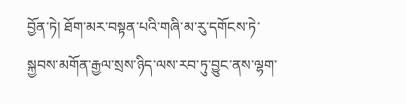བྱོན་ཏེ། ཐོག་མར་བསྟན་པའི་གཞི་མ་རུ་དགོངས་ཏེ་སྐྱབས་མགོན་རྒྱལ་སྲས་ཉིད་ལས་རབ་ཏུ་བྱུང་ནས་ལྷག་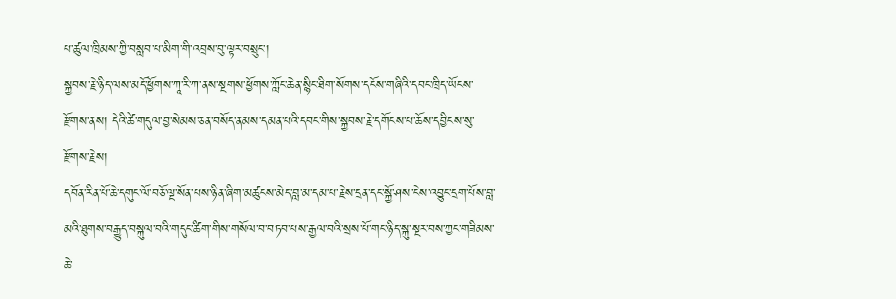པ་ཚུལ་ཁྲིམས་ཀྱི་བསླབ་པ་མིག་གི་འབྲས་བུ་ལྟར་བསྲུང་།
སྐྱབས་རྗེ་ཉིད་ལས་མདོ་ཕྱོགས་ཀཱ་རི་ཀ་ནས་སྔགས་ཕྱོགས་ཀློང་ཆེན་སྙིང་ཐིག་སོགས་དངོས་གཞིའི་དབང་ཁྲིད་ཡོངས་རྫོགས་ནས། དེའི་ཚེ་གདུལ་བྱ་སེམས་ཅན་བསོད་ནམས་དམན་པའི་དབང་གིས་སྐྱབས་རྗེ་དགོངས་པ་ཆོས་དབྱིངས་སུ་རྫོགས་རྗེས།
དབོན་རིན་པོ་ཆེ་དགུང་ལོ་བཅོ་ལྔ་སོན་པས་ཉིན་ཞིག་མཚུངས་མེད་བླ་མ་དམ་པ་རྗེས་དྲན་དང་སྐྱོ་ཤས་ངེས་འབྱུང་དྲག་པོས་བླ་མའི་ཐུགས་བརྒྱུད་བསྐུལ་བའི་གདུང་ཚིག་གིས་གསོལ་བ་བཏབ་པས་རྒྱལ་བའི་སྲས་པོ་གང་ཉིད་སྐུ་སྔར་བས་ཀྱང་གཟིམས་ཆེ་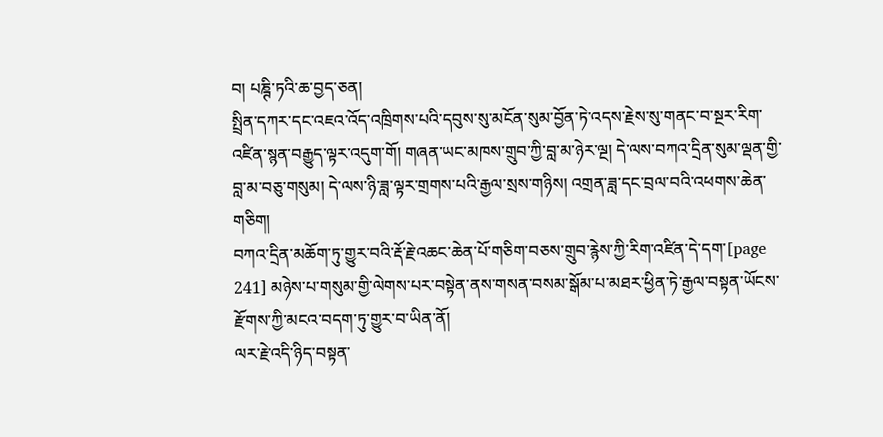བ། པཎྚི་ཏའི་ཆ་བྱད་ཅན།
སྤྲིན་དཀར་དང་འཇའ་འོད་འཁྲིགས་པའི་དབུས་སུ་མངོན་སུམ་བྱོན་ཏེ་འདས་རྗེས་སུ་གནང་བ་སྔར་རིག་འཛིན་སྙན་བརྒྱུད་ལྟར་འདུག་གོ། གཞན་ཡང་མཁས་གྲུབ་ཀྱི་བླ་མ་ཉེར་ལྔ། དེ་ལས་བཀའ་དྲིན་སུམ་ལྡན་གྱི་བླ་མ་བཅུ་གསུམ། དེ་ལས་ཉི་ཟླ་ལྟར་གྲགས་པའི་རྒྱལ་སྲས་གཉིས། འགྲན་ཟླ་དང་བྲལ་བའི་འཕགས་ཆེན་གཅིག།
བཀའ་དྲིན་མཆོག་ཏུ་གྱུར་བའི་རྡོ་རྗེ་འཆང་ཆེན་པོ་གཅིག་བཅས་གྲུབ་རྙེས་ཀྱི་རིག་འཛིན་དེ་དག་[page 241] མཉེས་པ་གསུམ་གྱི་ལེགས་པར་བསྟེན་ནས་གསན་བསམ་སྒོམ་པ་མཐར་ཕྱིན་ཏེ་རྒྱལ་བསྟན་ཡོངས་རྫོགས་ཀྱི་མངའ་བདག་ཏུ་གྱུར་བ་ཡིན་ནོ།
ལར་རྗེ་འདི་ཉིད་བསྟན་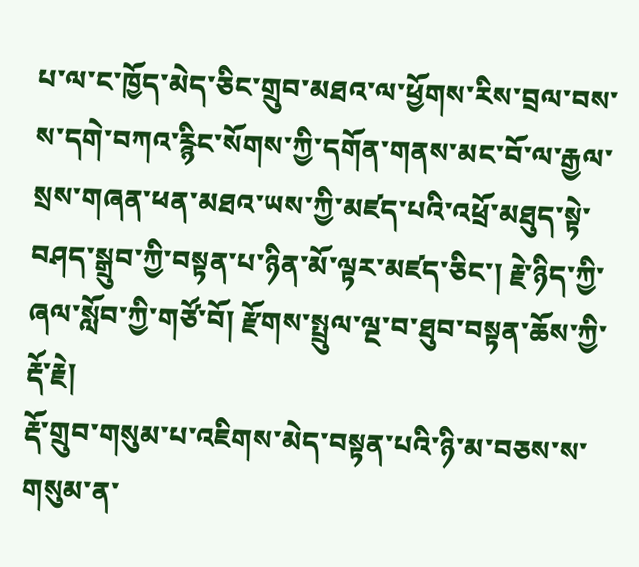པ་ལ་ང་ཁྱོད་མེད་ཅིང་གྲུབ་མཐའ་ལ་ཕྱོགས་རིས་བྲལ་བས་ས་དགེ་བཀའ་རྙིང་སོགས་ཀྱི་དགོན་གནས་མང་བོ་ལ་རྒྱལ་སྲས་གཞན་ཕན་མཐའ་ཡས་ཀྱི་མཛད་པའི་འཕྲོ་མཐུད་སྟེ་བཤད་སྒྲུབ་ཀྱི་བསྟན་པ་ཉིན་མོ་ལྟར་མཛད་ཅིང་། རྗེ་ཉིད་ཀྱི་ཞལ་སློབ་ཀྱི་གཙོ་བོ། རྫོགས་སྤྲུལ་ལྔ་བ་ཐུབ་བསྟན་ཆོས་ཀྱི་རྡོ་རྗེ།
རྡོ་གྲུབ་གསུམ་པ་འཇིགས་མེད་བསྟན་པའི་ཉི་མ་བཅས་ས་གསུམ་ན་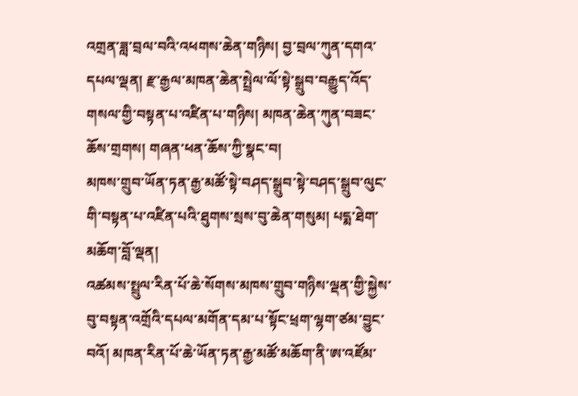འགྲན་ཟླ་བྲལ་བའི་འཕགས་ཆེན་གཉིས། བྱ་བྲལ་ཀུན་དགའ་དཔལ་ལྡན། རྫ་རྒྱལ་མཁན་ཆེན་སྤྲེལ་ལོ་སྟེ་སྒྲུབ་བརྒྱུད་འོད་གསལ་གྱི་བསྟན་པ་འཛིན་པ་གཉིས། མཁན་ཆེན་ཀུན་བཟང་ཆོས་གྲགས། གཞན་ཕན་ཆོས་ཀྱི་སྣང་བ།
མཁས་གྲུབ་ཡོན་ཏན་རྒྱ་མཚོ་སྟེ་བཤད་སྒྲུབ་སྟེ་བཤད་སྒྲུབ་ལུང་གི་བསྟན་པ་འཛིན་པའི་ཐུགས་སྲས་བུ་ཆེན་གསུམ། པདྨ་ཐེག་མཆོག་བློ་ལྡན།
འཚམས་སྤྲུལ་རིན་པོ་ཆེ་སོགས་མཁས་གྲུབ་གཉིས་ལྡན་གྱི་སྐྱེས་བུ་བསྟན་འགྲོའི་དཔལ་མགོན་དམ་པ་སྟོང་ཕྲག་ལྷག་ཙམ་བྱུང་བའོ། མཁན་རིན་པོ་ཆེ་ཡོན་ཏན་རྒྱ་མཚོ་མཆོག་ནི་ཨ་འཛོམ་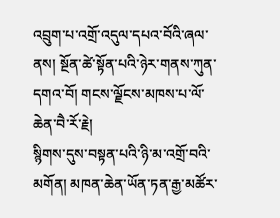འབྲུག་པ་འགྲོ་འདུལ་དཔའ་བོའི་ཞལ་ནས། སྔོན་ཚེ་སྟོན་པའི་ཉེར་གནས་ཀུན་དགའ་བོ། གངས་ལྗོངས་མཁས་པ་ལོ་ཆེན་བཻ་རོ་རྗེ།
སྙིགས་དུས་བསྟན་པའི་ཉི་མ་འགྲོ་བའི་མགོན། མཁན་ཆེན་ཡོན་ཏན་རྒྱ་མཚོར་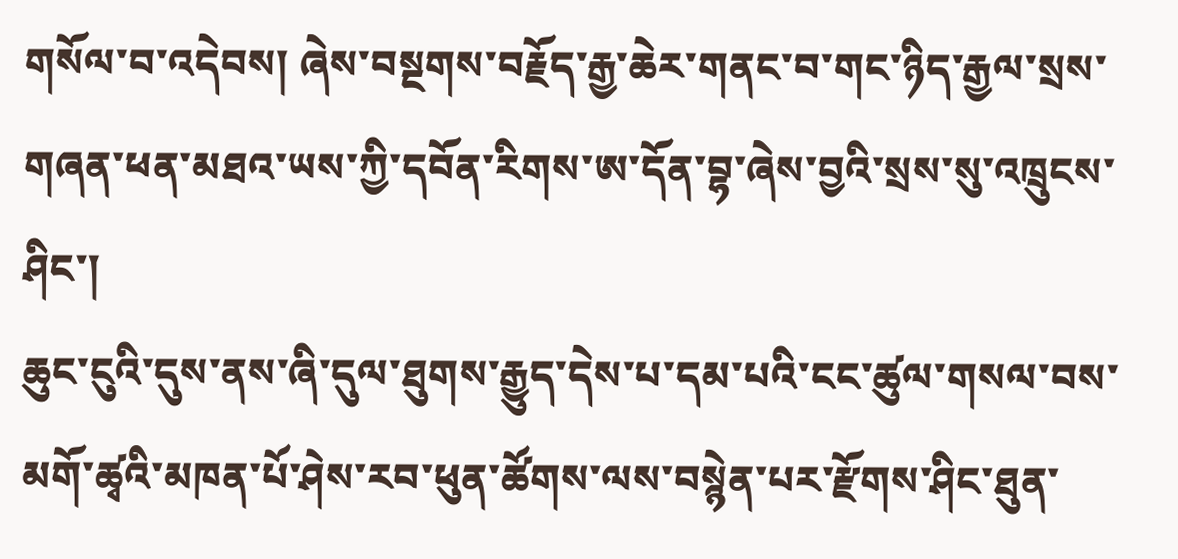གསོལ་བ་འདེབས། ཞེས་བསྔགས་བརྗོད་རྒྱ་ཆེར་གནང་བ་གང་ཉིད་རྒྱལ་སྲས་གཞན་ཕན་མཐའ་ཡས་ཀྱི་དབོན་རིགས་ཨ་དོན་བྷ་ཞེས་བྱའི་སྲས་སུ་འཁྲུངས་ཤིང་།
ཆུང་ངུའི་དུས་ནས་ཞི་དུལ་ཐུགས་རྒྱུད་དེས་པ་དམ་པའི་ངང་ཚུལ་གསལ་བས་མགོ་ཚྭའི་མཁན་པོ་ཤེས་རབ་ཕུན་ཚོགས་ལས་བསྙེན་པར་རྫོགས་ཤིང་ཐུན་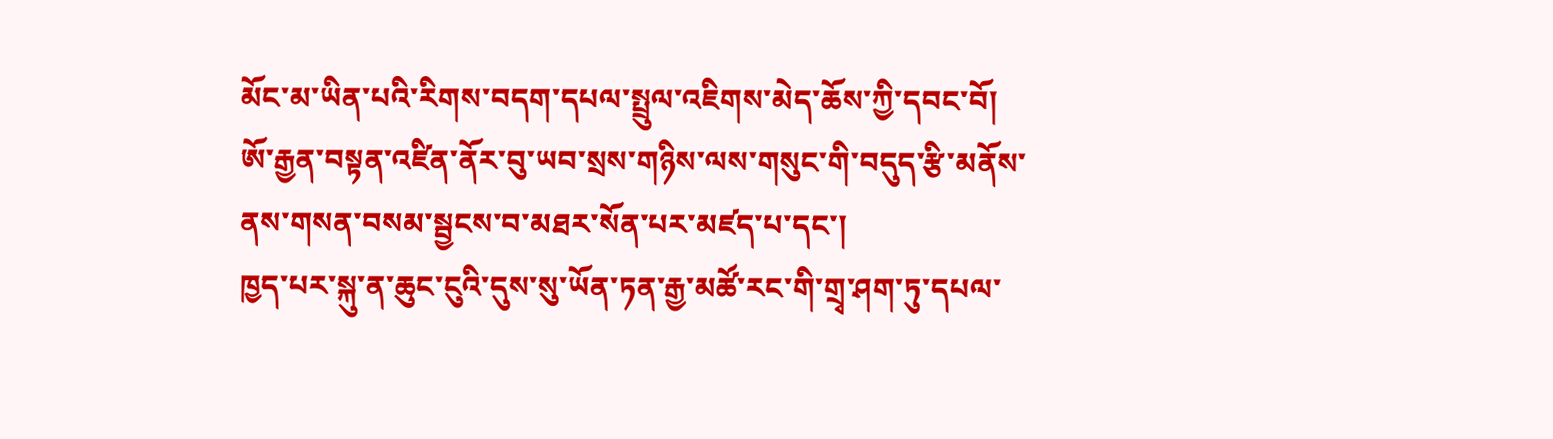མོང་མ་ཡིན་པའི་རིགས་བདག་དཔལ་སྤྲུལ་འཇིགས་མེད་ཆོས་ཀྱི་དབང་བོ།
ཨོ་རྒྱན་བསྟན་འཛིན་ནོར་བུ་ཡབ་སྲས་གཉིས་ལས་གསུང་གི་བདུད་རྩི་མནོས་ནས་གསན་བསམ་སྦྱངས་བ་མཐར་སོན་པར་མཛད་པ་དང་།
ཁྱད་པར་སྐུ་ན་ཆུང་ངུའི་དུས་སུ་ཡོན་ཏན་རྒྱ་མཚོ་རང་གི་གྲྭ་ཤག་ཏུ་དཔལ་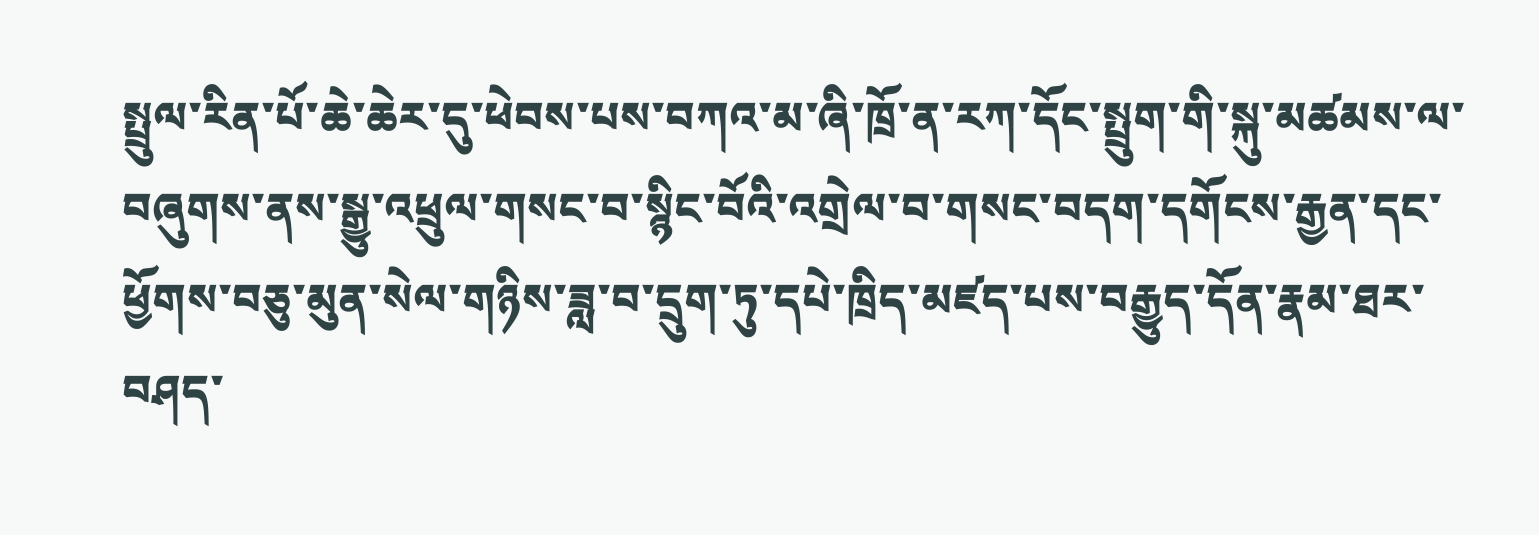སྤྲུལ་རིན་པོ་ཆེ་ཆེར་དུ་ཕེབས་པས་བཀའ་མ་ཞི་ཁྲོ་ན་རཀ་དོང་སྤྲུག་གི་སྐུ་མཚམས་ལ་བཞུགས་ནས་སྒྱུ་འཕྲུལ་གསང་བ་སྙིང་བོའི་འགྲེལ་བ་གསང་བདག་དགོངས་རྒྱན་དང་ཕྱོགས་བཅུ་མུན་སེལ་གཉིས་ཟླ་བ་དྲུག་ཏུ་དཔེ་ཁྲིད་མཛད་པས་བརྒྱུད་དོན་རྣམ་ཐར་བཤད་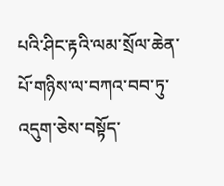པའི་ཤིང་རྟའི་ལམ་སྲོལ་ཆེན་པོ་གཉིས་ལ་བཀའ་བབ་ཏུ་འདུག་ཅེས་བསྟོད་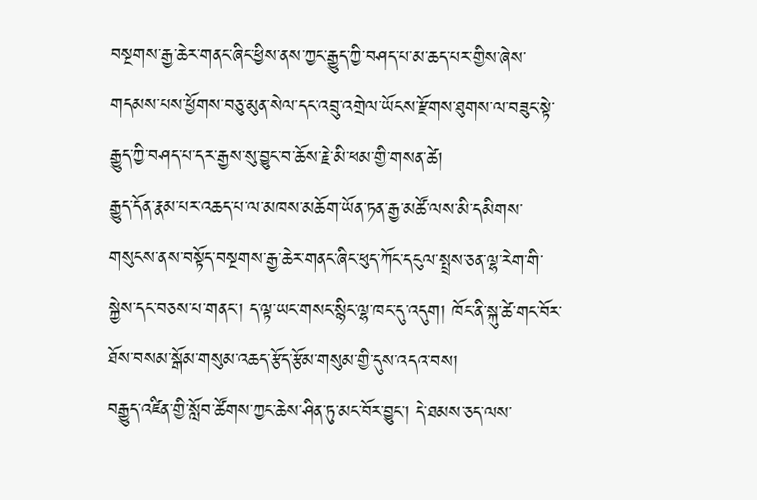བསྔགས་རྒྱ་ཆེར་གནང་ཞིང་ཕྱིས་ནས་ཀྱང་རྒྱུད་ཀྱི་བཤད་པ་མ་ཆད་པར་གྱིས་ཞེས་གདམས་པས་ཕྱོགས་བཅུ་མུན་སེལ་དང་འབྲུ་འགྲེལ་ཡོངས་རྫོགས་ཐུགས་ལ་བཟུང་སྟེ་རྒྱུད་ཀྱི་བཤད་པ་དར་རྒྱས་སུ་བྱུང་བ་ཆོས་རྗེ་མི་ཕམ་གྱི་གསན་ཚེ།
རྒྱུད་དོན་རྣམ་པར་འཆད་པ་ལ་མཁས་མཆོག་ཡོན་ཏན་རྒྱ་མཚོ་ལས་མི་དམིགས་གསུངས་ནས་བསྟོད་བསྔགས་རྒྱ་ཆེར་གནང་ཞིང་ཕུད་ཀོང་དངུལ་སྤྲས་ཅན་ལྷ་རེག་གི་སྐྱེས་དང་བཅས་པ་གནང་། ད་ལྟ་ཡང་གསང་སྙིང་ལྷ་ཁང་དུ་འདུག། ཁོང་ནི་སྐུ་ཚེ་གང་བོར་ཐོས་བསམ་སྒོམ་གསུམ་འཆད་རྩོད་རྩོམ་གསུམ་གྱི་དུས་འདའ་བས།
བརྒྱུད་འཛིན་གྱི་སློབ་ཚོགས་ཀྱང་ཆེས་ཤིན་ཏུ་མང་བོར་བྱུང་། དེ་ཐམས་ཅད་ལས་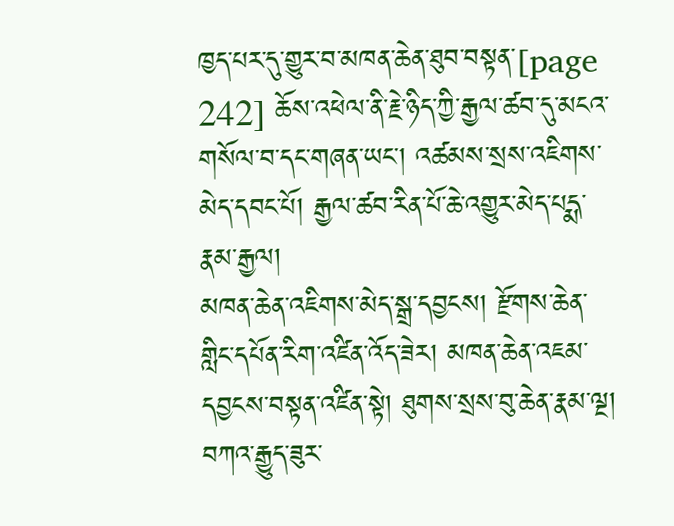ཁྱད་པར་དུ་གྱུར་བ་མཁན་ཆེན་ཐུབ་བསྟན་[page 242] ཆོས་འཕེལ་ནི་རྗེ་ཉིད་ཀྱི་རྒྱལ་ཚབ་དུ་མངའ་གསོལ་བ་དང་གཞན་ཡང་། འཚམས་སྲས་འཇིགས་མེད་དབང་པོ། རྒྱལ་ཚབ་རིན་པོ་ཆེ་འགྱུར་མེད་པདྨ་རྣམ་རྒྱལ།
མཁན་ཆེན་འཇིགས་མེད་སྒྲ་དབྱངས། རྫོགས་ཆེན་གླིང་དཔོན་རིག་འཛིན་འོད་ཟེར། མཁན་ཆེན་འཇམ་དབྱངས་བསྟན་འཛིན་སྟེ། ཐུགས་སྲས་བུ་ཆེན་རྣམ་ལྔ། བཀའ་རྒྱུད་ཟུར་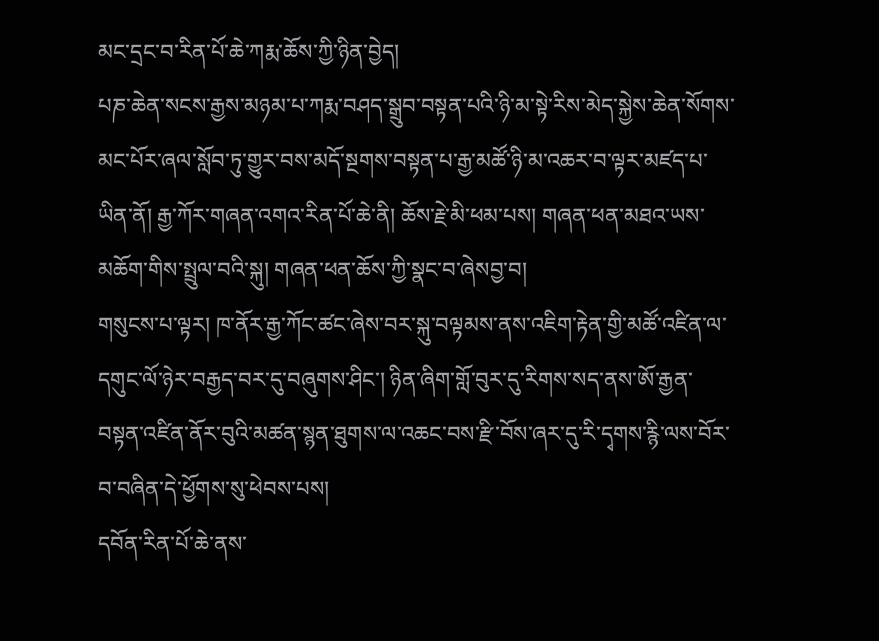མང་དྲང་བ་རིན་པོ་ཆེ་ཀརྨ་ཆོས་ཀྱི་ཉིན་བྱེད།
པཎ་ཆེན་སངས་རྒྱས་མཉམ་པ་ཀརྨ་བཤད་སྒྲུབ་བསྟན་པའི་ཉི་མ་སྟེ་རིས་མེད་སྐྱེས་ཆེན་སོགས་མང་པོར་ཞལ་སློབ་ཏུ་གྱུར་བས་མདོ་སྔགས་བསྟན་པ་རྒྱ་མཚོ་ཉི་མ་འཆར་བ་ལྟར་མཛད་པ་ཡིན་ནོ། རྒྱ་ཀོར་གཞན་འགའ་རིན་པོ་ཆེ་ནི། ཆོས་རྗེ་མི་ཕམ་པས། གཞན་ཕན་མཐའ་ཡས་མཆོག་གིས་སྤྲུལ་བའི་སྐུ། གཞན་ཕན་ཆོས་ཀྱི་སྣང་བ་ཞེསབྱ་བ།
གསུངས་པ་ལྟར། ཁ་ནོར་རྒྱ་ཀོང་ཚང་ཞེས་བར་སྐུ་བལྟམས་ནས་འཇིག་རྟེན་གྱི་མཚོ་འཛིན་ལ་དགུང་ལོ་ཉེར་བརྒྱད་བར་དུ་བཞུགས་ཤིང་། ཉིན་ཞིག་གློ་བུར་དུ་རིགས་སད་ནས་ཨོ་རྒྱན་བསྟན་འཛིན་ནོར་བུའི་མཚན་སྙན་ཐུགས་ལ་འཆང་བས་རྫི་བོས་ཞར་དུ་རི་དྭགས་རྙི་ལས་བོར་བ་བཞིན་དེ་ཕྱོགས་སུ་ཕེབས་པས།
དབོན་རིན་པོ་ཆེ་ནས་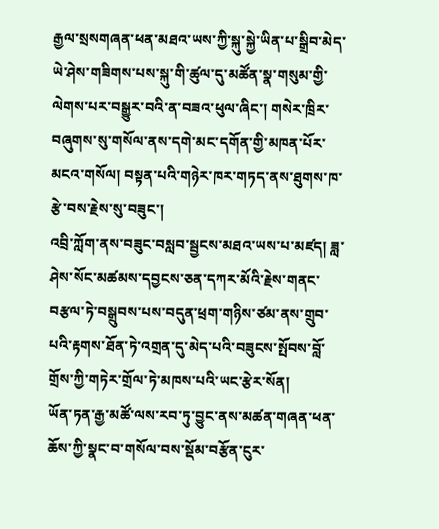རྒྱལ་སྲསགཞན་ཕན་མཐའ་ཡས་ཀྱི་སྐུ་སྐྱེ་ཡིན་པ་སྒྲིབ་མེད་ཡེ་ཤེས་གཟིགས་པས་སྐུ་གི་ཚུལ་དུ་མཚོན་སྣ་གསུམ་གྱི་ལེགས་པར་བསྒྱུར་བའི་ན་བཟའ་ཕུལ་ཞིང་། གསེར་ཁྲིར་བཞུགས་སུ་གསོལ་ནས་དགེ་མང་དགོན་གྱི་མཁན་པོར་མངའ་གསོལ། བསྟན་པའི་གཉེར་ཁར་གཏད་ནས་ཐུགས་ཁ་རྩེ་བས་རྗེས་སུ་བཟུང་།
འབྲི་ཀློག་ནས་བཟུང་བསླབ་སྦྱངས་མཐའ་ཡས་པ་མཛད། ཟླ་ཤེས་སོང་མཚམས་དབྱངས་ཅན་དཀར་མོའི་རྗེས་གནང་བརྩལ་ཏེ་བསྒྲུབས་པས་བདུན་ཕྲག་གཉིས་ཙམ་ནས་གྲུབ་པའི་རྟགས་ཐོན་ཏེ་འགྲན་དུ་མེད་པའི་བཟུངས་སྤོབས་བློ་གྲོས་ཀྱི་གཏེར་གྲོལ་ཏེ་མཁས་པའི་ཡང་རྩེར་སོན།
ཡོན་ཏན་རྒྱ་མཚོ་ལས་རབ་ཏུ་བྱུང་ནས་མཚན་གཞན་ཕན་ཆོས་ཀྱི་སྣང་བ་གསོལ་བས་སྡོམ་བརྩོན་ངུར་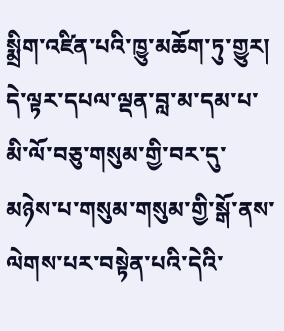སྨྲིག་འཛིན་པའི་ཁྱུ་མཆོག་ཏུ་གྱུར། དེ་ལྟར་དཔལ་ལྡན་བླ་མ་དམ་པ་མི་ལོ་བཅུ་གསུམ་གྱི་བར་དུ་མཉེས་པ་གསུམ་གསུམ་གྱི་སྒོ་ནས་ལེགས་པར་བསྟེན་པའི་དེའི་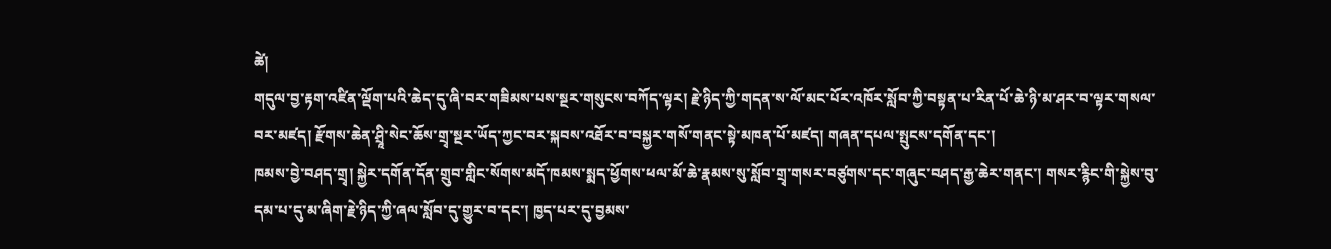ཚེ།
གདུལ་བྱ་རྟག་འཛིན་ལྡོག་པའི་ཆེད་དུ་ཞི་བར་གཟིམས་པས་སྔར་གསུངས་བཀོད་ལྟར། རྗེ་ཉིད་ཀྱི་གདན་ས་ལོ་མང་པོར་འཁོར་སློབ་ཀྱི་བསྟན་པ་རིན་པོ་ཆེ་ཉི་མ་ཤར་བ་ལྟར་གསལ་བར་མཛད། རྫོགས་ཆེན་ཤྲཱི་སེང་ཆོས་གྲྭ་སྔར་ཡོད་ཀྱང་བར་སྐབས་འཐོར་བ་བསྐྱར་གསོ་གནང་སྟེ་མཁན་པོ་མཛད། གཞན་དཔལ་སྤུངས་དགོན་དང་།
ཁམས་བྱེ་བཤད་གྲྭ། སྐྱེར་དགོན་དོན་གྲུབ་གླིང་སོགས་མདོ་ཁམས་སྨད་ཕྱོགས་ཕལ་མོ་ཆེ་རྣམས་སུ་སློབ་གྲྭ་གསར་བཙུགས་དང་གཞུང་བཤད་རྒྱ་ཆེར་གནང་། གསར་རྙིང་གི་སྐྱེས་བུ་དམ་པ་དུ་མ་ཞིག་རྗེ་ཉིད་ཀྱི་ཞལ་སློབ་དུ་གྱུར་བ་དང་། ཁྱད་པར་དུ་བྱམས་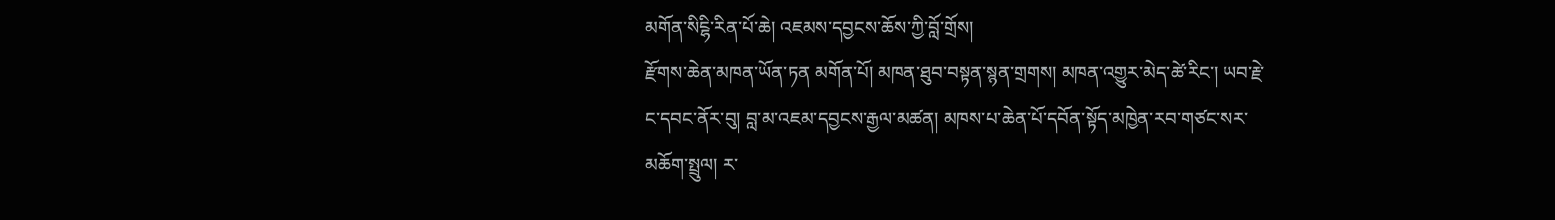མགོན་སིངྷི་རིན་པོ་ཆེ། འཇམས་དབྱངས་ཆོས་ཀྱི་བློ་གྲོས།
རྫོགས་ཆེན་མཁན་ཡོན་ཏན མགོན་པོ། མཁན་ཐུབ་བསྟན་སྙན་གྲགས། མཁན་འགྱུར་མེད་ཚེ་རིང་། ཡབ་རྗེ་ང་དབང་ནོར་བུ། བླ་མ་འཇམ་དབྱངས་རྒྱལ་མཚན། མཁས་པ་ཆེན་པོ་དབོན་སྟོད་མཁྱེན་རབ་གཙང་སར་མཆོག་སྤྲུལ། ར་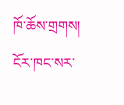ཁོ་ཆོས་གྲགས། ངོར་ཁང་སར་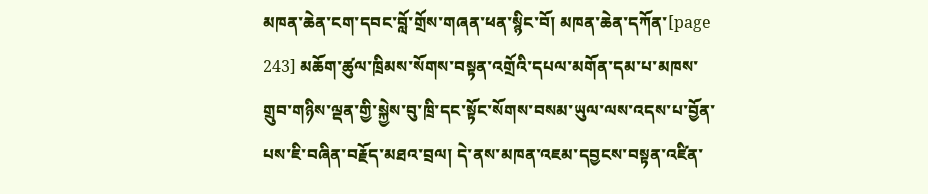མཁན་ཆེན་ངག་དབང་བློ་གྲོས་གཞན་ཕན་སྙིང་བོ། མཁན་ཆེན་དཀོན་[page 243] མཆོག་ཚུལ་ཁྲིམས་སོགས་བསྟན་འགྲོའི་དཔལ་མགོན་དམ་པ་མཁས་གྲུབ་གཉིས་ལྡན་གྱི་སྐྱེས་བུ་ཁྲི་དང་སྟོང་སོགས་བསམ་ཡུལ་ལས་འདས་པ་བྱོན་པས་ཇི་བཞིན་བརྗོད་མཐའ་བྲལ། དེ་ནས་མཁན་འཇམ་དབྱངས་བསྟན་འཛིན་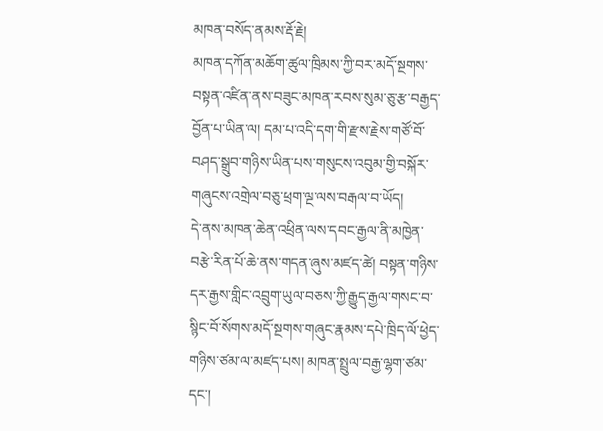མཁན་བསོད་ནམས་རྡོ་རྗེ།
མཁན་དཀོན་མཆོག་ཚུལ་ཁྲིམས་ཀྱི་བར་མདོ་སྔགས་བསྟན་འཛིན་ནས་བཟུང་མཁན་རབས་སུམ་ཅུ་རྩ་བརྒྱད་བྱོན་པ་ཡིན་ལ། དམ་པ་འདི་དག་གི་རྫས་རྗེས་གཙོ་བོ་བཤད་སྒྲུབ་གཉིས་ཡིན་པས་གསུངས་འབུམ་གྱི་བསྐོར་གཞུངས་འགྲེལ་བཅུ་ཕྲག་ལྔ་ལས་བརྒལ་བ་ཡོད།
དེ་ནས་མཁན་ཆེན་འཕྲིན་ལས་དབང་རྒྱལ་ནི་མཁྱེན་བརྩེ་རིན་པོ་ཆེ་ནས་གདན་ཞུས་མཛད་ཚེ། བསྟན་གཉིས་དར་རྒྱས་གླིང་འབྲུག་ཡུལ་བཅས་ཀྱི་རྒྱུད་རྒྱལ་གསང་བ་སྙིང་བོ་སོགས་མདོ་སྔགས་གཞུང་རྣམས་དཔེ་ཁྲིད་ལོ་ཕྱེད་གཉིས་ཙམ་ལ་མཛད་པས། མཁན་སྤྲུལ་བརྒྱ་ལྷག་ཙམ་དང་།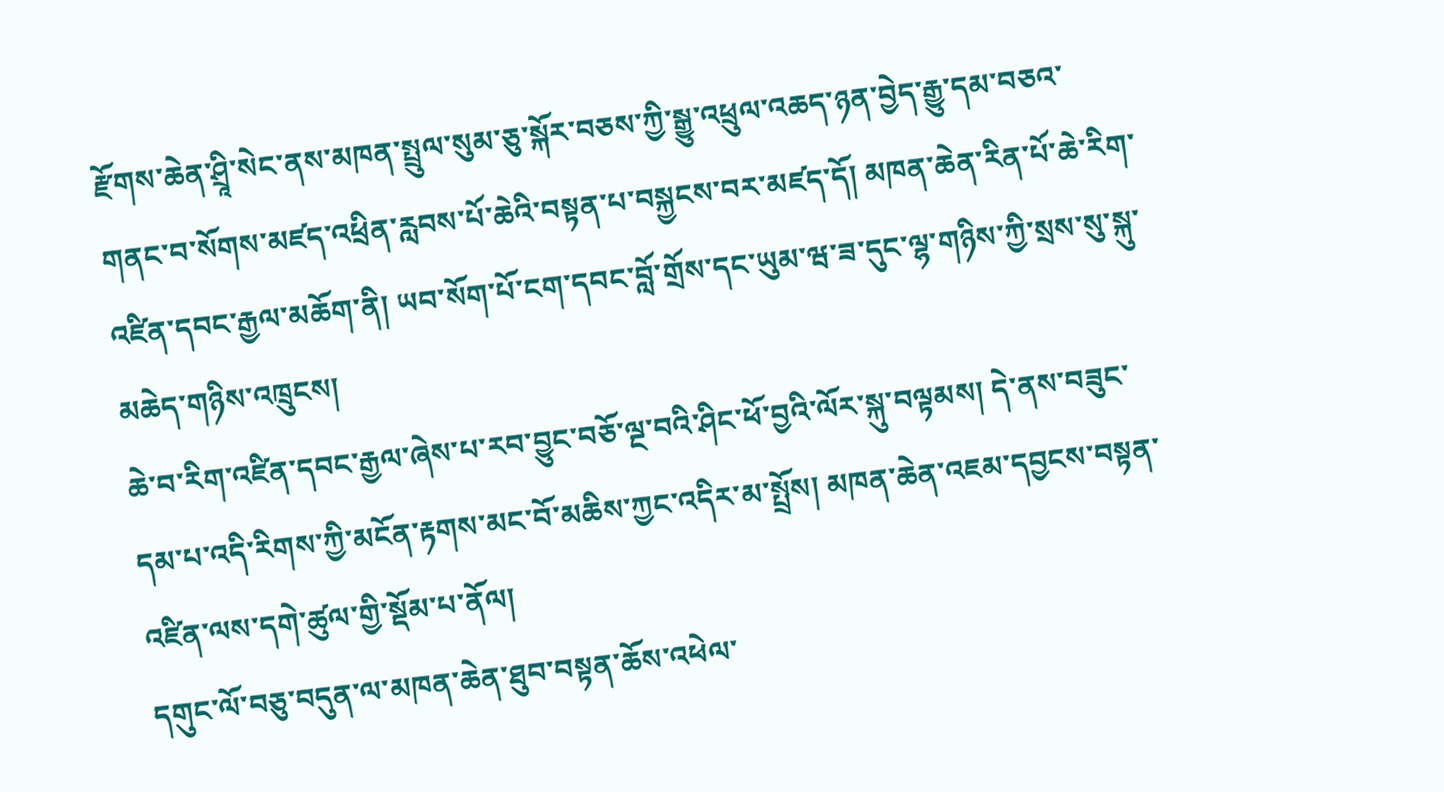རྫོགས་ཆེན་ཤྲཱི་སེང་ནས་མཁན་སྤྲུལ་སུམ་ཅུ་སྐོར་བཅས་ཀྱི་སྒྱུ་འཕྲུལ་འཆད་ཉན་བྱེད་རྒྱུ་དམ་བཅའ་གནང་བ་སོགས་མཛད་འཕྲིན་རླབས་པོ་ཆེའི་བསྟན་པ་བསྐྱངས་བར་མཛད་དོ། མཁན་ཆེན་རིན་པོ་ཆེ་རིག་འཛིན་དབང་རྒྱལ་མཆོག་ནི། ཡབ་སོག་པོ་ངག་དབང་བློ་གྲོས་དང་ཡུམ་ཝ་ཟ་དུང་ལྷ་གཉིས་ཀྱི་སྲས་སུ་སྐུ་མཆེད་གཉིས་འཁྲུངས།
ཆེ་བ་རིག་འཛིན་དབང་རྒྱལ་ཞེས་པ་རབ་བྱུང་བཅོ་ལྔ་བའི་ཤིང་ཕོ་བྱའི་ལོར་སྐུ་བལྟམས། དེ་ནས་བཟུང་དམ་པ་འདི་རིགས་ཀྱི་མངོན་རྟགས་མང་བོ་མཆིས་ཀྱང་འདིར་མ་སྤྲོས། མཁན་ཆེན་འཇམ་དབྱངས་བསྟན་འཛིན་ལས་དགེ་ཚུལ་གྱི་སྡོམ་པ་ནོལ།
དགུང་ལོ་བཅུ་བདུན་ལ་མཁན་ཆེན་ཐུབ་བསྟན་ཆོས་འཕེལ་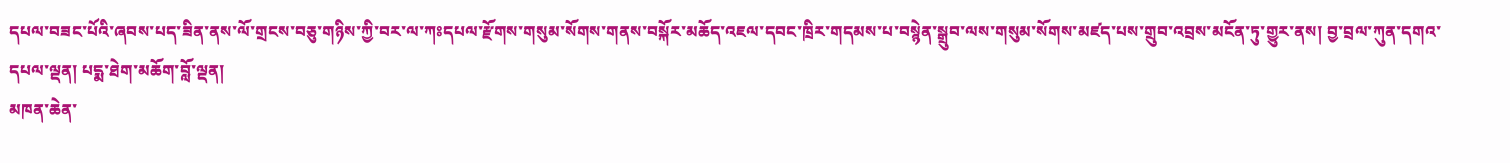དཔལ་བཟང་པོའི་ཞབས་པད་ཟིན་ནས་ལོ་གྲངས་བཅུ་གཉིས་ཀྱི་བར་ལ་ཀཿདཔལ་རྫོགས་གསུམ་སོགས་གནས་བསྐོར་མཆོད་འཇལ་དབང་ཁྲིར་གདམས་པ་བསྙེན་སྒྲུབ་ལས་གསུམ་སོགས་མཛད་པས་གྲུབ་འབྲས་མངོན་ཏུ་གྱུར་ནས། བྱ་བྲལ་ཀུན་དགའ་དཔལ་ལྡན། པདྨ་ཐེག་མཆོག་བློ་ལྡན།
མཁན་ཆེན་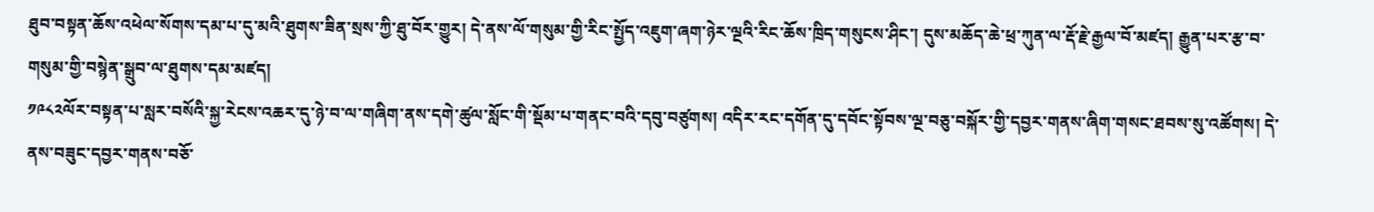ཐུབ་བསྟན་ཆོས་འཕེལ་སོགས་དམ་པ་དུ་མའི་ཐུགས་ཟིན་སྲས་ཀྱི་ཐུ་བོར་གྱུར། དེ་ནས་ལོ་གསུམ་གྱི་རིང་སྤྱོད་འཇུག་ཞག་ཉེར་ལྔའི་རིང་ཆོས་ཁྲིད་གསུངས་ཤིང་། དུས་མཆོད་ཆེ་ཕྲ་ཀུན་ལ་རྡོ་རྗེ་རྒྱལ་བོ་མཛད། རྒྱུན་པར་རྩ་བ་གསུམ་གྱི་བསྙེན་སྒྲུབ་ལ་ཐུགས་དམ་མཛད།
༡༩༨༢ལོར་བསྟན་པ་སླར་བསོའི་སྐྱ་རེངས་འཆར་དུ་ཉེ་བ་ལ་གཞིག་ནས་དགེ་ཚུལ་སློང་གི་སྡོམ་པ་གནང་བའི་དབུ་བཙུགས། འདིར་རང་དགོན་དུ་དབོང་སྟོབས་ལྔ་བཅུ་བསྐོར་གྱི་དབྱར་གནས་ཞིག་གསང་ཐབས་སུ་འཚོགས། དེ་ནས་བཟུང་དབྱར་གནས་བཅོ་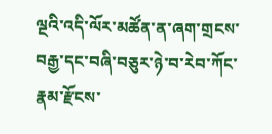ལྔའི་འདི་ལོར་མཚོན་ན་ཞག་གྲངས་བརྒྱ་དང་བཞི་བཅུར་ཉེ་བ་རེབ་ཀོང་རྣམ་རྫོངས་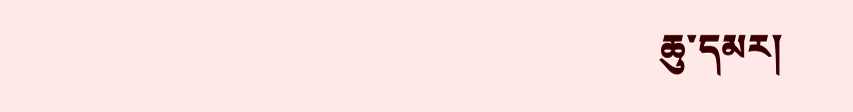ཆུ་དམར།